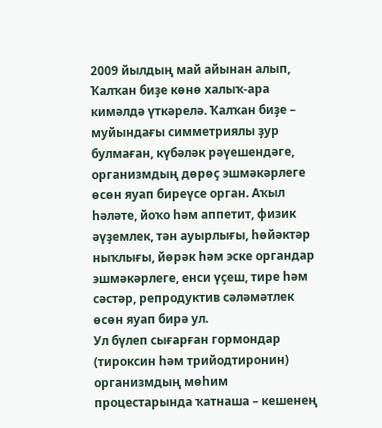2009 йылдың май айынан алып, Ҡалҡан биҙе көнө халыҡ-ара кимәлдә үткәрелә. Ҡалҡан биҙе – муйындағы симметриялы ҙур булмаған, күбәләк рәүешендәге, организмдың дөрөҫ эшмәкәрлеге өсөн яуап биреүсе орган. Аҡыл һәләте, йоҡо һәм аппетит, физик әүҙемлек, тән ауырлығы, һөйәктәр ныҡлығы, йөрәк һәм эске органдар эшмәкәрлеге, енси үҫеш, тире һәм сәстәр, репродуктив сәләмәтлек өсөн яуап бирә ул.
Ул бүлеп сығарған гормондар (тироксин һәм трийодтиронин) организмдың мөһим процестарында ҡатнаша – кешенең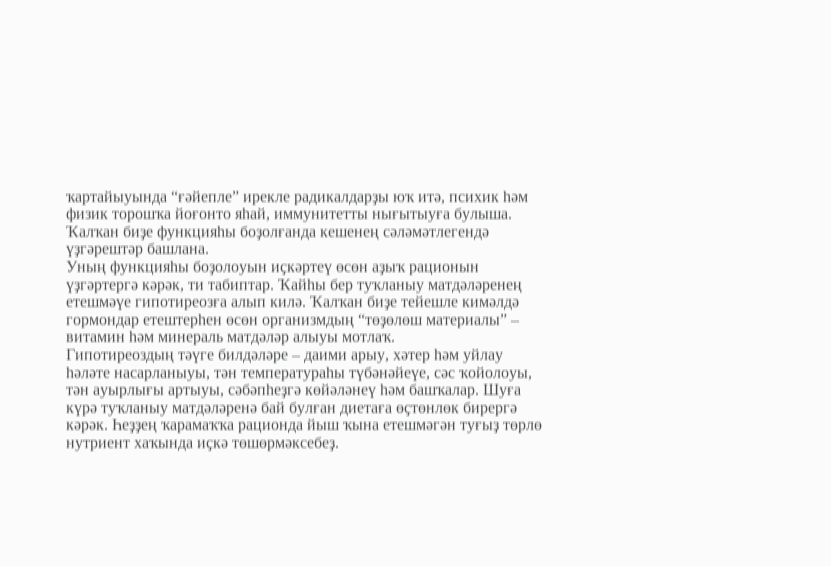ҡартайыуында “ғәйепле” ирекле радикалдарҙы юҡ итә, психик һәм физик торошҡа йоғонто яһай, иммунитетты нығытыуға булыша. Ҡалҡан биҙе функцияһы боҙолғанда кешенең сәләмәтлегендә үҙгәрештәр башлана.
Уның функцияһы боҙолоуын иҫкәртеү өсөн аҙыҡ рационын үҙгәртергә кәрәк, ти табиптар. Ҡайһы бер туҡланыу матдәләренең етешмәүе гипотиреозға алып килә. Ҡалҡан биҙе тейешле кимәлдә гормондар етештерһен өсөн организмдың “төҙөлөш материалы” – витамин һәм минераль матдәләр алыуы мотлаҡ.
Гипотиреоздың тәүге билдәләре – даими арыу, хәтер һәм уйлау һәләте насарланыуы, тән температураһы түбәнәйеүе, сәс ҡойолоуы, тән ауырлығы артыуы, сәбәпһеҙгә көйәләнеү һәм башҡалар. Шуға күрә туҡланыу матдәләренә бай булған диетаға өҫтөнлөк бирергә кәрәк. Һеҙҙең ҡарамаҡҡа рационда йыш ҡына етешмәгән туғыҙ төрлө нутриент хаҡында иҫкә төшөрмәксебеҙ.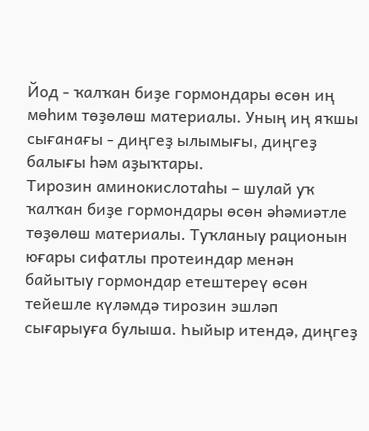Йод - ҡалҡан биҙе гормондары өсөн иң мөһим төҙөлөш материалы. Уның иң яҡшы сығанағы - диңгеҙ ылымығы, диңгеҙ балығы һәм аҙыҡтары.
Тирозин аминокислотаһы – шулай уҡ ҡалҡан биҙе гормондары өсөн әһәмиәтле төҙөлөш материалы. Туҡланыу рационын юғары сифатлы протеиндар менән байытыу гормондар етештереү өсөн тейешле күләмдә тирозин эшләп сығарыуға булыша. Һыйыр итендә, диңгеҙ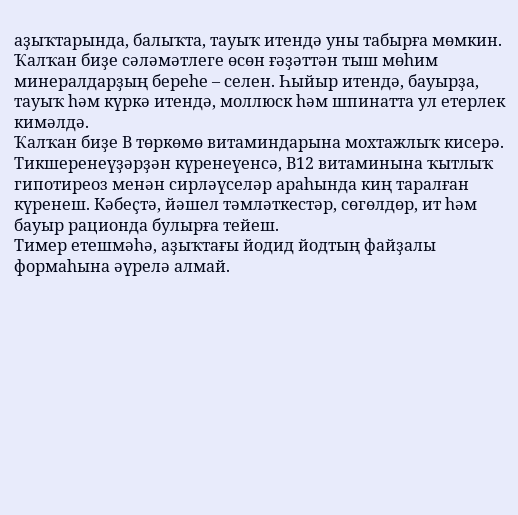аҙыҡтарында, балыҡта, тауыҡ итендә уны табырға мөмкин.
Ҡалҡан биҙе сәләмәтлеге өсөн ғәҙәттән тыш мөһим минералдарҙың береһе – селен. Һыйыр итендә, бауырҙа, тауыҡ һәм күркә итендә, моллюск һәм шпинатта ул етерлек кимәлдә.
Ҡалҡан биҙе В төркөмө витаминдарына мохтажлыҡ кисерә. Тикшеренеүҙәрҙән күренеүенсә, В12 витаминына ҡытлыҡ гипотиреоз менән сирләүселәр араһында киң таралған күренеш. Кәбеҫтә, йәшел тәмләткестәр, сөгөлдөр, ит һәм бауыр рационда булырға тейеш.
Тимер етешмәһә, аҙыҡтағы йодид йодтың файҙалы формаһына әүрелә алмай.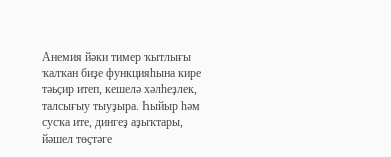Анемия йәки тимер ҡытлығы ҡалҡан биҙе функцияһына кире тәьҫир итеп, кешелә хәлһеҙлек, талсығыу тыуҙыра. Һыйыр һәм сусҡа ите, дингеҙ аҙыҡтары, йәшел төҫтәге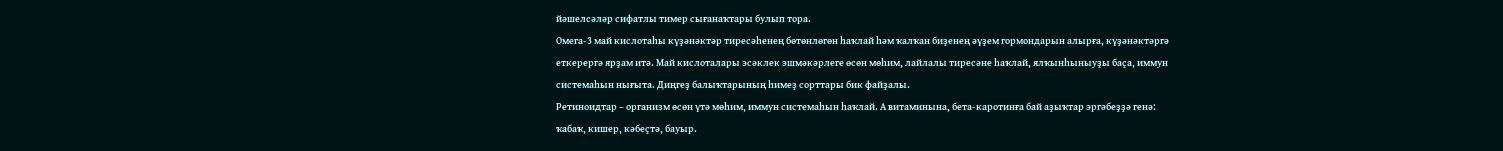йәшелсәләр сифатлы тимер сығанаҡтары булып тора.
Омега-3 май кислотаһы күҙәнәктәр тиресәһенең бөтөнлөгөн һаҡлай һәм ҡалҡан биҙенең әүҙем гормондарын алырға, күҙәнәктәргә еткерергә ярҙам итә. Май кислоталары эсәклек эшмәкәрлеге өсөн мөһим, лайлалы тиресәне һаҡлай, ялҡынһыныуҙы баҫа, иммун системаһын нығыта. Диңгеҙ балыҡтарының һимеҙ сорттары бик файҙалы.
Ретиноидтар – организм өсөн үтә мөһим, иммун системаһын һаҡлай. А витаминына, бета-каротинға бай аҙыҡтар эргәбеҙҙә генә: ҡабаҡ, кишер, кәбеҫтә, бауыр.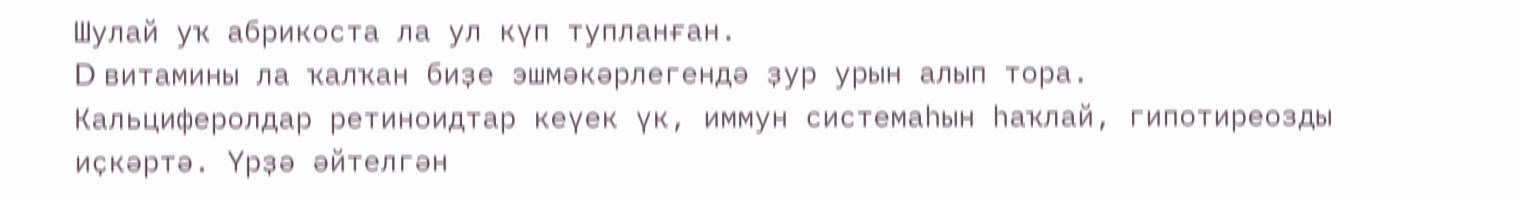Шулай уҡ абрикоста ла ул күп тупланған.
D витамины ла ҡалҡан биҙе эшмәкәрлегендә ҙур урын алып тора. Кальциферолдар ретиноидтар кеүек үк, иммун системаһын һаҡлай, гипотиреозды иҫкәртә. Үрҙә әйтелгән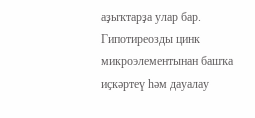аҙыҡтарҙа улар бар.
Гипотиреозды цинк микроэлементынан башҡа иҫкәртеү һәм дауалау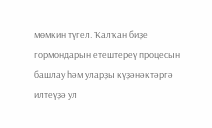мөмкин түгел. Ҡалҡан биҙе гормондарын етештереү процесын башлау һәм уларҙы күҙәнәктәргә илтеүҙә ул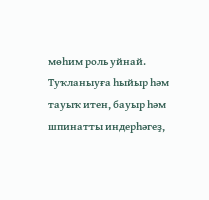мөһим роль уйнай. Туҡланыуға һыйыр һәм тауыҡ итен, бауыр һәм шпинатты индерһәгеҙ,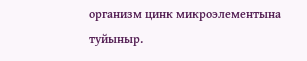организм цинк микроэлементына туйыныр.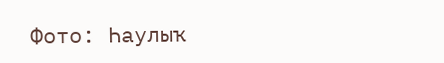Фото: Һаулыҡ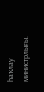һаҡлау министрлығы.